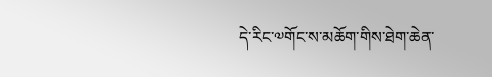དེ་རིང་༧གོང་ས་མཆོག་གིས་ཐེག་ཆེན་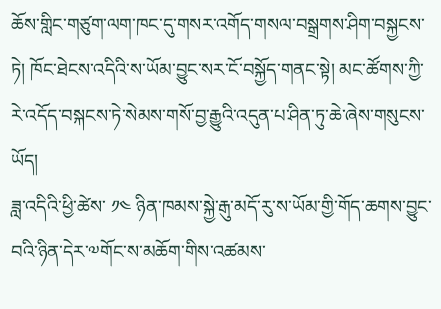ཆོས་གླིང་གཙུག་ལག་ཁང་དུ་གསར་འགོད་གསལ་བསྒྲགས་ཤིག་བསྐྱངས་ཏེ། ཁོང་ཐེངས་འདིའི་ས་ཡོམ་བྱུང་སར་ངོ་བསྐྱོད་གནང་སྟེ། མང་ཚོགས་ཀྱི་རེ་འདོད་བསྐངས་ཏེ་སེམས་གསོ་བྱ་རྒྱུའི་འདུན་པ་ཤིན་ཏུ་ཆེ་ཞེས་གསུངས་ཡོད།
ཟླ་འདིའི་ཕྱི་ཚེས་ ༡༤ ཉིན་ཁམས་སྐྱེ་རྒུ་མདོ་རུ་ས་ཡོམ་གྱི་གོད་ཆགས་བྱུང་བའི་ཉིན་དེར་༧གོང་ས་མཆོག་གིས་འཚམས་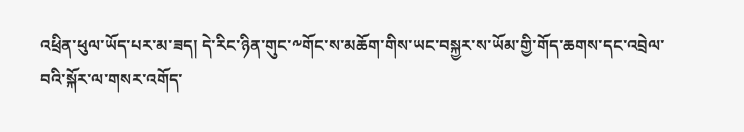འཕྲིན་ཕུལ་ཡོད་པར་མ་ཟད། དེ་རིང་ཉིན་གུང་༸གོང་ས་མཆོག་གིས་ཡང་བསྐྱར་ས་ཡོམ་གྱི་གོད་ཆགས་དང་འབྲེལ་བའི་སྐོར་ལ་གསར་འགོད་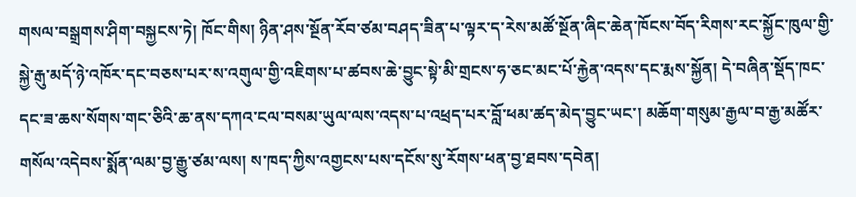གསལ་བསྒྲགས་ཤིག་བསྐྱངས་ཏེ། ཁོང་གིས། ཉིན་ཤས་སྔོན་རོབ་ཙམ་བཤད་ཟིན་པ་ལྟར་ད་རེས་མཚོ་སྔོན་ཞིང་ཆེན་ཁོངས་བོད་རིགས་རང་སྐྱོང་ཁུལ་གྱི་སྐྱེ་རྒུ་མདོ་ཉེ་འཁོར་དང་བཅས་པར་ས་འགུལ་གྱི་འཇིགས་པ་ཚབས་ཆེ་བྱུང་སྟེ་མི་གྲངས་ཧ་ཅང་མང་པོ་རྐྱེན་འདས་དང་རྨས་སྐྱོན། དེ་བཞིན་སྡོད་ཁང་དང་ཟ་ཆས་སོགས་གང་ཅིའི་ཆ་ནས་དཀའ་ངལ་བསམ་ཡུལ་ལས་འདས་པ་འཕྲད་པར་བློ་ཕམ་ཚད་མེད་བྱུང་ཡང་། མཆོག་གསུམ་རྒྱལ་བ་རྒྱ་མཚོར་གསོལ་འདེབས་སྨོན་ལམ་བྱ་རྒྱུ་ཙམ་ལས། ས་ཁད་ཀྱིས་འགྱངས་པས་དངོས་སུ་རོགས་ཕན་བྱ་ཐབས་དབེན།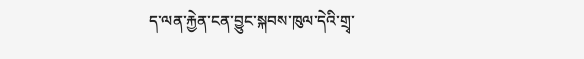ད་ལན་རྐྱེན་ངན་བྱུང་སྐབས་ཁུལ་དེའི་གྲྭ་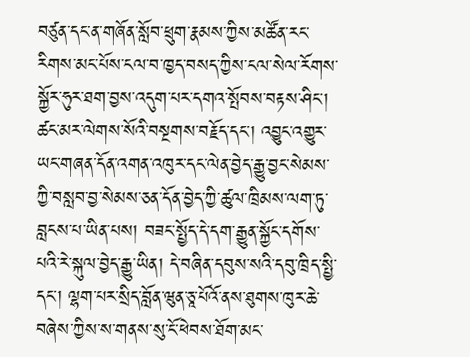བཙུན་དང་ན་གཞོན་སློབ་ཕྲུག་རྣམས་ཀྱིས་མཚོན་རང་རིགས་མང་པོས་ངལ་བ་ཁྱད་བསད་ཀྱིས་ངལ་སེལ་རོགས་སྐྱོར་ཧུར་ཐག་བྱས་འདུག་པར་དགའ་སྤོབས་བརྟས་ཤིང་། ཚང་མར་ལེགས་སོའི་བསྔགས་བརྗོད་དང་། འབྱུང་འགྱུར་ཡང་གཞན་དོན་འགན་འཁུར་དང་ལེན་བྱེད་རྒྱུ་བྱང་སེམས་ཀྱི་བསླབ་བྱ་སེམས་ཅན་དོན་བྱེད་ཀྱི་ཚུལ་ཁྲིམས་ལག་ཏུ་བླངས་པ་ཡིན་པས། བཟང་སྤྱོད་དེ་དག་རྒྱུན་སྐྱོང་དགོས་པའི་རེ་སྐུལ་བྱེད་རྒྱུ་ཡིན། དེ་བཞིན་དབུས་སའི་དབུ་ཁྲིད་སྤྱི་དང་། ལྷག་པར་སྲིད་བློན་ཝུན་ཅཱ་པོའོ་ནས་ཐུགས་ཁུར་ཆེ་བཞེས་ཀྱིས་ས་གནས་སུ་ངོ་ཕེབས་ཐོག་མང་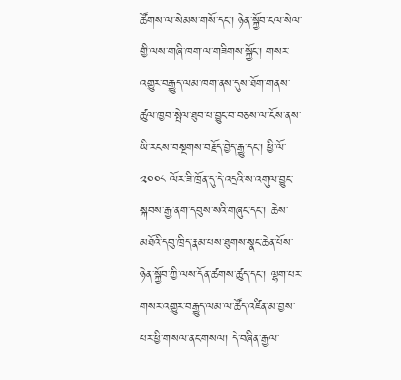ཚོགས་ལ་སེམས་གསོ་དང་། ཉེན་སྐྱོབ་ངལ་སེལ་གྱི་ལས་གཞི་ཁག་ལ་གཟིགས་སྐྱོང་། གསར་འགྱུར་བརྒྱུད་ལམ་ཁག་ནས་དུས་ཐོག་གནས་ཚུལ་ཁྱབ་སྤེལ་ཐུབ་པ་བྱུང་བ་བཅས་ལ་ངོས་ནས་ཡི་རངས་བསྔགས་བརྗོད་བྱེད་རྒྱུ་དང་། ཕྱི་ལོ་ ༢༠༠༨ ལོར་ཟི་ཁྲོན་དུ་དེ་འདྲའི་ས་འགུལ་བྱུང་སྐབས་རྒྱ་ནག་དབུས་སའི་གཞུང་དང་། ཆེས་མཐོའི་དབུ་ཁྲིད་རྣམ་པས་ཐུགས་སྣང་ཆེན་པོས་ཉེན་སྐྱོབ་ཀྱི་ལས་དོན་ཚགས་ཚུད་དང་། ལྷག་པར་གསར་འགྱུར་བརྒྱུད་ལམ་ལ་ཚོད་འཛིན་མ་བྱས་པར་ཕྱི་གསལ་ནང་གསལ། དེ་བཞིན་རྒྱལ་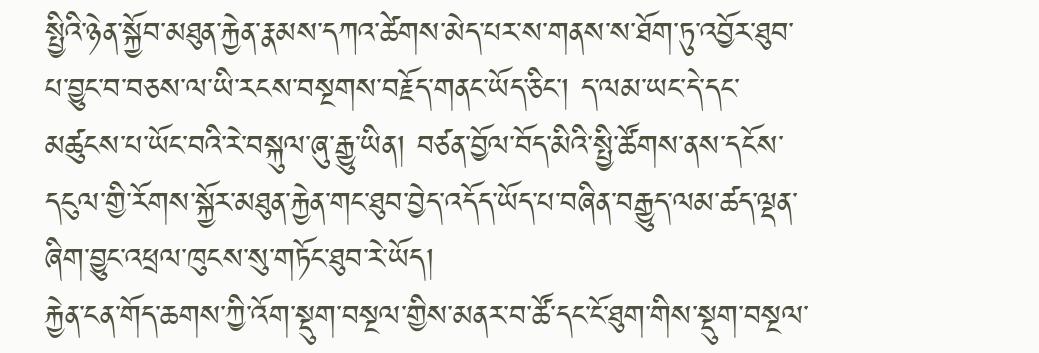སྤྱིའི་ཉེན་སྐྱོབ་མཐུན་རྐྱེན་རྣམས་དཀའ་ཚེགས་མེད་པར་ས་གནས་ས་ཐོག་ཏུ་འབྱོར་ཐུབ་པ་བྱུང་བ་བཅས་ལ་ཡི་རངས་བསྔགས་བརྗོད་གནང་ཡོད་ཅིང་། ད་ལམ་ཡང་དེ་དང་མཚུངས་པ་ཡོང་བའི་རེ་བསྐུལ་ཞུ་རྒྱུ་ཡིན། བཙན་བྱོལ་བོད་མིའི་སྤྱི་ཚོགས་ནས་དངོས་དངུལ་གྱི་རོགས་སྐྱོར་མཐུན་རྐྱེན་གང་ཐུབ་བྱེད་འདོད་ཡོད་པ་བཞིན་བརྒྱུད་ལམ་ཚད་ལྡན་ཞིག་བྱུང་འཕྲལ་ཁུངས་སུ་གཏོང་ཐུབ་རེ་ཡོད།
རྐྱེན་ངན་གོད་ཆགས་ཀྱི་འོག་སྡུག་བསྔལ་གྱིས་མནར་བ་ཚོ་དང་ངོ་ཐུག་གིས་སྡུག་བསྔལ་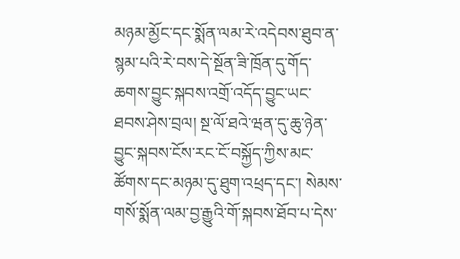མཉམ་མྱོང་དང་སྨོན་ལམ་རེ་འདེབས་ཐུབ་ན་སྙམ་པའི་རེ་བས་དེ་སྔོན་ཟི་ཁྲོན་དུ་གོད་ཆགས་བྱུང་སྐབས་འགྲོ་འདོད་བྱུང་ཡང་ཐབས་ཤེས་བྲལ། སྔ་ལོ་ཐའེ་ཝན་དུ་ཆུ་ཉེན་བྱུང་སྐབས་ངོས་རང་ངོ་བསྐྱོད་ཀྱིས་མང་ཚོགས་དང་མཉམ་དུ་ཐུག་འཕྲད་དང་། སེམས་གསོ་སྨོན་ལམ་བྱ་རྒྱུའི་གོ་སྐབས་ཐོབ་པ་དེས་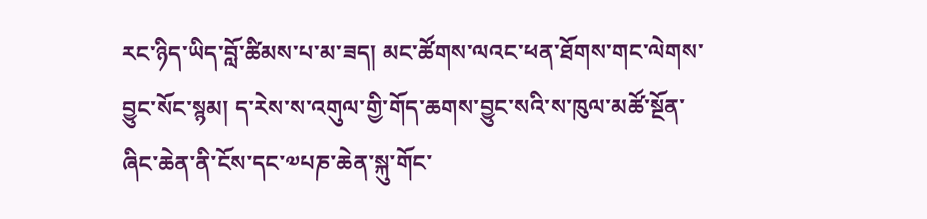རང་ཉིད་ཡིད་བློ་ཚིམས་པ་མ་ཟད། མང་ཚོགས་ལའང་ཕན་ཐོགས་གང་ལེགས་བྱུང་སོང་སྙམ། ད་རེས་ས་འགུལ་གྱི་གོད་ཆགས་བྱུང་སའི་ས་ཁུལ་མཚོ་སྔོན་ཞིང་ཆེན་ནི་ངོས་དང་༧པཎ་ཆེན་སྐུ་གོང་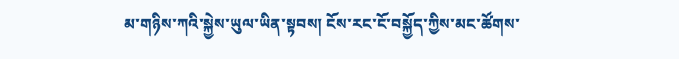མ་གཉིས་ཀའི་སྐྱེས་ཡུལ་ཡིན་སྟབས། ངོས་རང་ངོ་བསྐྱོད་ཀྱིས་མང་ཚོགས་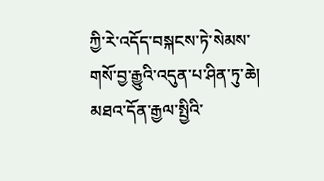ཀྱི་རེ་འདོད་བསྐངས་ཏེ་སེམས་གསོ་བྱ་རྒྱུའི་འདུན་པ་ཤིན་ཏུ་ཆེ།
མཐའ་དོན་རྒྱལ་སྤྱིའི་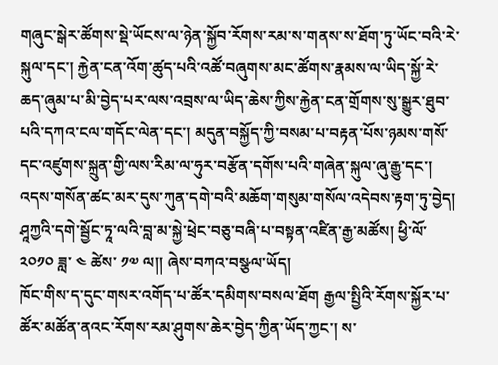གཞུང་སྒེར་ཚོགས་སྡེ་ཡོངས་ལ་ཉེན་སྐྱོབ་རོགས་རམ་ས་གནས་ས་ཐོག་ཏུ་ཡོང་བའི་རེ་སྐུལ་དང་། རྐྱེན་ངན་འོག་ཚུད་པའི་འཚོ་བཞུགས་མང་ཚོགས་རྣམས་ལ་ཡིད་སྐྱོ་རེ་ཆད་ཞུམ་པ་མི་བྱེད་པར་ལས་འབྲས་ལ་ཡིད་ཆེས་ཀྱིས་རྐྱེན་ངན་གྲོགས་སུ་སྒྱུར་ཐུབ་པའི་དཀའ་ངལ་གདོང་ལེན་དང་། མདུན་བསྐྱོད་ཀྱི་བསམ་པ་བརྟན་པོས་ཉམས་གསོ་དང་འཛུགས་སྐྲུན་གྱི་ལས་རིམ་ལ་ཧུར་བརྩོན་དགོས་པའི་གཞེན་སྐུལ་ཞུ་རྒྱུ་དང་། འདས་གསོན་ཚང་མར་དུས་ཀུན་དགེ་བའི་མཆོག་གསུམ་གསོལ་འདེབས་རྟག་ཏུ་བྱེད། ཤཱཀྱའི་དགེ་སྦྱོང་ཏཱ་ལའི་བླ་མ་སྐྱེ་ཕྲེང་བཅུ་བཞི་པ་བསྟན་འཛིན་རྒྱ་མཚོས། ཕྱི་ལོ་ ༢༠༡༠ ཟླ་ ༤ ཚེས་ ༡༧ ལ།། ཞེས་བཀའ་བསྩལ་ཡོད།
ཁོང་གིས་ད་དུང་གསར་འགོད་པ་ཚོར་དམིགས་བསལ་ཐོག རྒྱལ་སྤྱིའི་རོགས་སྐྱོར་པ་ཚོར་མཚོན་ནའང་རོགས་རམ་ཤུགས་ཆེར་བྱེད་ཀྱིན་ཡོད་ཀྱང་། ས་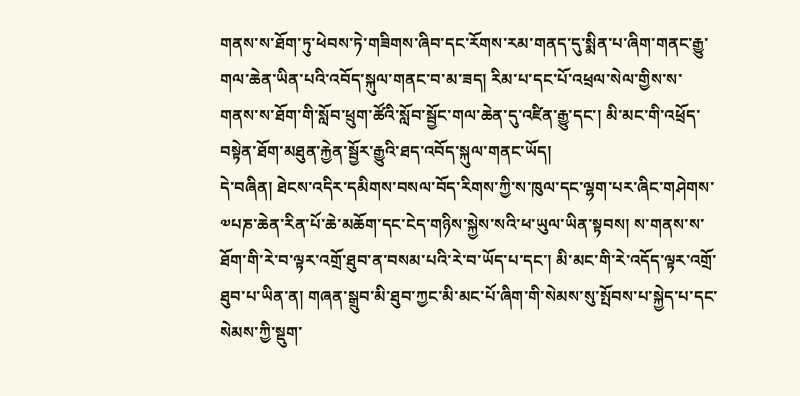གནས་ས་ཐོག་ཏུ་ཕེབས་ཏེ་གཟིགས་ཞིབ་དང་རོགས་རམ་གནད་དུ་སྨིན་པ་ཞིག་གནང་རྒྱུ་གལ་ཆེན་ཡིན་པའི་འབོད་སྐུལ་གནང་བ་མ་ཟད། རིམ་པ་དང་པོ་འཕྲལ་སེལ་གྱིས་ས་གནས་ས་ཐོག་གི་སློབ་ཕྲུག་ཚོའི་སློབ་སྦྱོང་གལ་ཆེན་དུ་འཛིན་རྒྱུ་དང་། མི་མང་གི་འཕྲོད་བསྟེན་ཐོག་མཐུན་རྐྱེན་སྦྱོར་རྒྱུའི་ཐད་འབོད་སྐུལ་གནང་ཡོད།
དེ་བཞིན། ཐེངས་འདིར་དམིགས་བསལ་བོད་རིགས་ཀྱི་ས་ཁུལ་དང་ལྷག་པར་ཞིང་གཤེགས་༧པཎ་ཆེན་རིན་པོ་ཆེ་མཆོག་དང་ངེད་གཉིས་སྐྱེས་སའི་ཕ་ཡུལ་ཡིན་སྟབས། ས་གནས་ས་ཐོག་གི་རེ་བ་ལྟར་འགྲོ་ཐུབ་ན་བསམ་པའི་རེ་བ་ཡོད་པ་དང་། མི་མང་གི་རེ་འདོད་ལྟར་འགྲོ་ཐུབ་པ་ཡིན་ན། གཞན་སྒྲུབ་མི་ཐུབ་ཀྱང་མི་མང་པོ་ཞིག་གི་སེམས་སུ་སྤོབས་པ་སྐྱེད་པ་དང་སེམས་ཀྱི་སྡུག་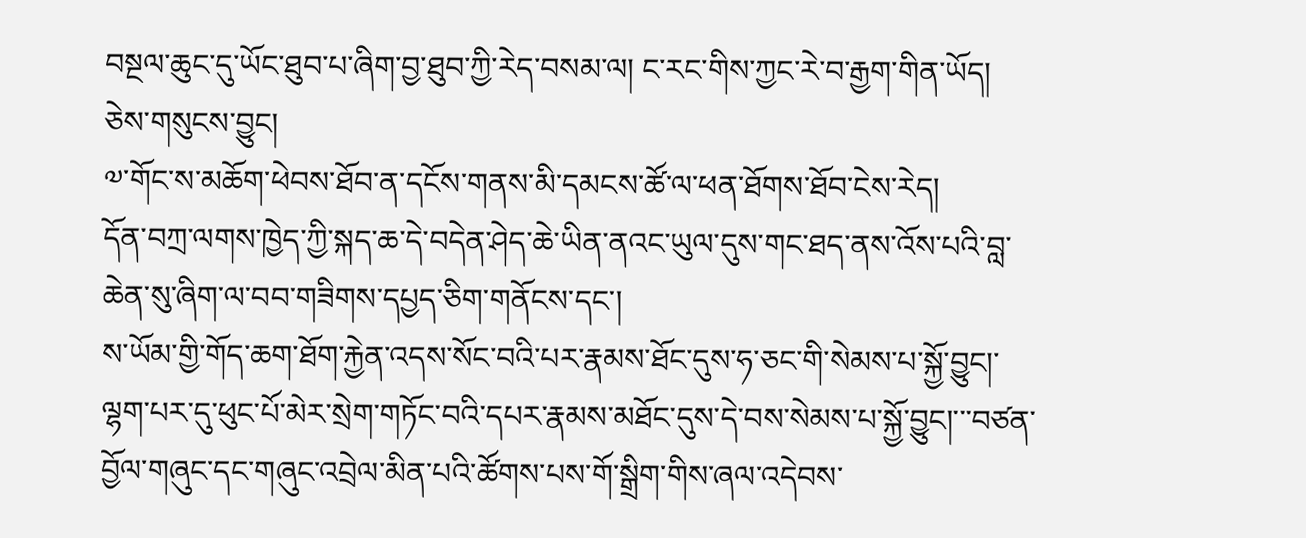བསྔལ་ཆུང་དུ་ཡོང་ཐུབ་པ་ཞིག་བྱ་ཐུབ་ཀྱི་རེད་བསམ་ལ། ང་རང་གིས་ཀྱང་རེ་བ་རྒྱག་གིན་ཡོད། ཅེས་གསུངས་བྱུང།
༧་གོང་ས་མཆོག་ཕེབས་ཐོབ་ན་དངོས་གནས་མི་དམངས་ཚོ་ལ་ཕན་ཐོགས་ཐོབ་ངེས་རེད།
དོན་བཀྲ་ལགས་ཁྱེད་ཀྱི་སྐད་ཆ་དེ་བདེན་ཤེད་ཆེ་ཡིན་ནའང་ཡུལ་དུས་གང་ཐད་ནས་འོས་པའི་བླ་ཆེན་སུ་ཞིག་ལ་བབ་གཟིགས་དཔྱད་ཅིག་གནོངས་དང་།
ས་ཡོམ་གྱི་གོད་ཆག་ཐོག་རྐྱེན་འདས་སོང་བའི་པར་རྣམས་ཐོང་དུས་ཧ་ཅང་གི་སེམས་པ་སྐྱོ་བྱུང།་ལྷག་པར་དུ་ཕུང་པོ་མེར་སྲེག་གཏོང་བའི་དཔར་རྣམས་མཐོང་དུས་དེ་བས་སེམས་པ་སྐྱོ་བྱུང།་་་བཙན་བྱོལ་གཞུང་དང་གཞུང་འབྲེལ་མིན་པའི་ཚོགས་པས་གོ་སྒྲིག་གིས་ཞལ་འདེབས་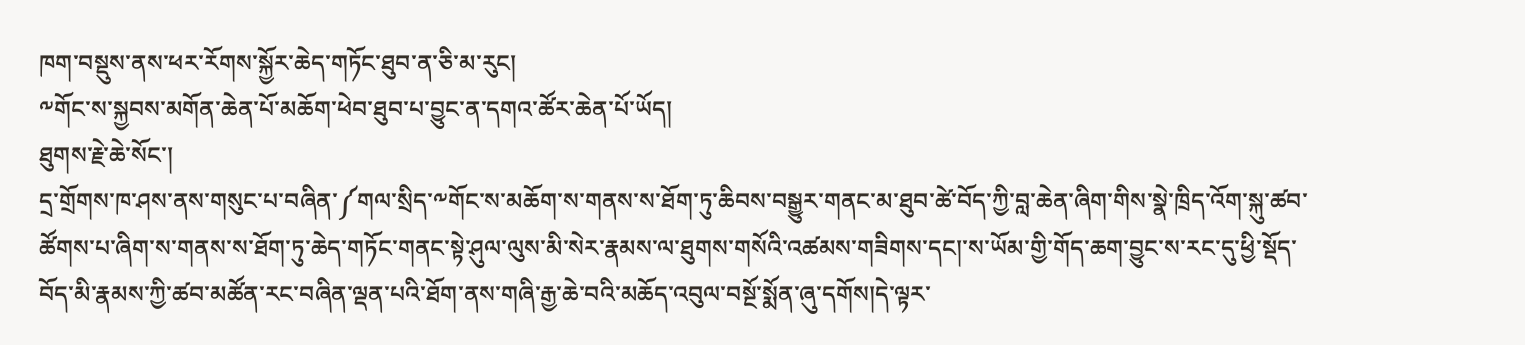ཁག་བསྡུས་ནས་ཕར་རོགས་སྐྱོར་ཆེད་གཏོང་ཐུབ་ན་ཅི་མ་རུང།
༸གོང་ས་སྐྱབས་མགོན་ཆེན་པོ་མཆོག་ཕེབ་ཐུབ་པ་བྱུང་ན་དགའ་ཚོར་ཆེན་པོ་ཡོད།
ཐུགས་རྗེ་ཆེ་སོང་།
དྲ་གྲོགས་ཁ་ཤས་ནས་གསུང་པ་བཞིན་༼གལ་སྲིད་༸གོང་ས་མཆོག་ས་གནས་ས་ཐོག་ཏུ་ཆིབས་བསྒྱུར་གནང་མ་ཐུབ་ཚེ་བོད་ཀྱི་བླ་ཆེན་ཞིག་གིས་སྣེ་ཁྲིད་འོག་སྐུ་ཚབ་ཚོགས་པ་ཞིག་ས་གནས་ས་ཐོག་ཏུ་ཆེད་གཏོང་གནང་སྟེ་ཤུལ་ལུས་མི་སེར་རྣམས་ལ་ཐུགས་གསོའི་འཚམས་གཟིགས་དང།་ས་ཡོམ་གྱི་གོད་ཆག་བྱུང་ས་རང་དུ་ཕྱི་སྡོད་བོད་མི་རྣམས་ཀྱི་ཚབ་མཚོན་རང་བཞིན་ལྡན་པའི་ཐོག་ནས་གཞི་རྒྱ་ཆེ་བའི་མཆོད་འབུལ་བསྔོ་སྨོན་ཞུ་དགོས།དེ་ལྟར་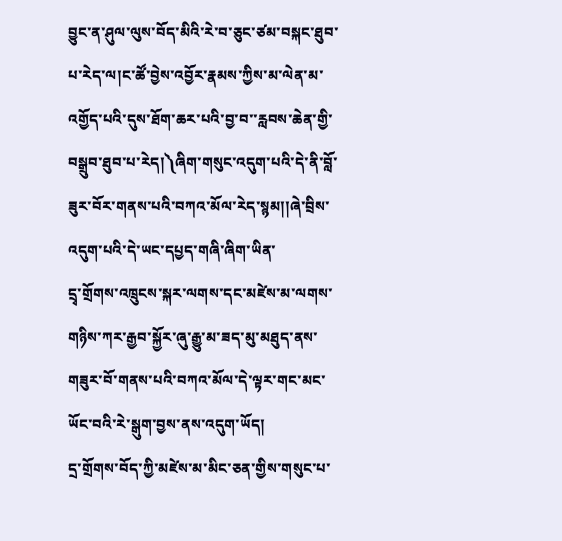བྱུང་ན་ཤུལ་ལུས་བོད་མིའི་རེ་བ་ཅུང་ཙམ་བསྐང་ཐུབ་པ་རེད་ལ།ང་ཚོ་བྱེས་འབྱོར་རྣམས་ཀྱིས་མ་ལེན་མ་འགྱོད་པའི་དུས་ཐོག་ཆར་པའི་བྱ་བ་་རླབས་ཆེན་གྱི་བསྒྲུབ་ཐུབ་པ་རེད།༽ཞིག་གསུང་འདུག་པའི་དེ་ནི་བློ་ཟུར་བོར་གནས་པའི་བཀའ་མོལ་རེད་སྙམ།།ཞེ་བྲིས་འདུག་པའི་དེ་ཡང་དཔྱད་གཞི་ཞིག་ཡིན་
དྲྭ་གྲོགས་འཁྲུངས་སྐར་ལགས་དང་མཛེས་མ་ལགས་གཉིས་ཀར་རྒྱབ་སྐྱོར་ཞུ་རྒྱུ་མ་ཟད་མུ་མཐུད་ནས་གཟུར་བོ་གནས་པའི་བཀའ་མོལ་དེ་ལྟར་གང་མང་ཡོང་བའི་རེ་སྒུག་བྱས་ནས་འདུག་ཡོད།
དྲ་གྲོགས་བོད་ཀྱི་མཛེས་མ་མིང་ཅན་གྱིས་གསུང་པ་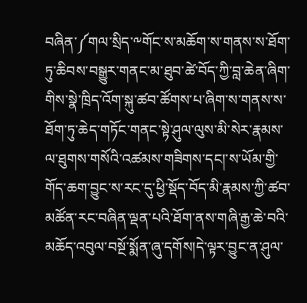བཞིན་༼གལ་སྲིད་༸གོང་ས་མཆོག་ས་གནས་ས་ཐོག་ཏུ་ཆིབས་བསྒྱུར་གནང་མ་ཐུབ་ཚེ་བོད་ཀྱི་བླ་ཆེན་ཞིག་གིས་སྣེ་ཁྲིད་འོག་སྐུ་ཚབ་ཚོགས་པ་ཞིག་ས་གནས་ས་ཐོག་ཏུ་ཆེད་གཏོང་གནང་སྟེ་ཤུལ་ལུས་མི་སེར་རྣམས་ལ་ཐུགས་གསོའི་འཚམས་གཟིགས་དང།་ས་ཡོམ་གྱི་གོད་ཆག་བྱུང་ས་རང་དུ་ཕྱི་སྡོད་བོད་མི་རྣམས་ཀྱི་ཚབ་མཚོན་རང་བཞིན་ལྡན་པའི་ཐོག་ནས་གཞི་རྒྱ་ཆེ་བའི་མཆོད་འབུལ་བསྔོ་སྨོན་ཞུ་དགོས།དེ་ལྟར་བྱུང་ན་ཤུལ་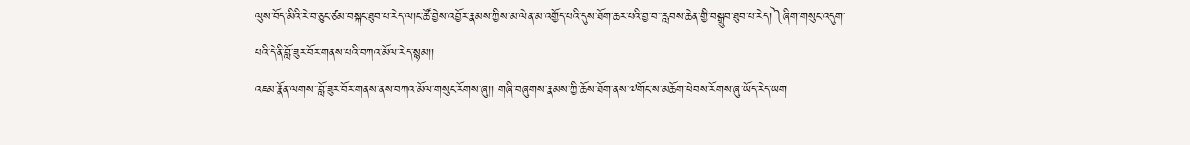ལུས་བོད་མིའི་རེ་བ་ཅུང་ཙམ་བསྐང་ཐུབ་པ་རེད་ལ།ང་ཚོ་བྱེས་འབྱོར་རྣམས་ཀྱིས་མ་ལེན་མ་འགྱོད་པའི་དུས་ཐོག་ཆར་པའི་བྱ་བ་་རླབས་ཆེན་གྱི་བསྒྲུབ་ཐུབ་པ་རེད།༽ཞིག་གསུང་འདུག་པའི་དེ་ནི་བློ་ཟུར་བོར་གནས་པའི་བཀའ་མོལ་རེད་སྙམ།།
འཇམ་རྣོན་ལགས་་བློ་ཟུར་བོར་གནས་ནས་བཀའ་མོལ་གསུང་རོགས་ཞུ།། གཞི་བཞུགས་རྣམས་ཀྱི་ཆོས་ཐོག་ནས་༧གོང་ས་མཆོག་ཕེབས་རོགས་ཞུ་ཡོད་རེད་ཡག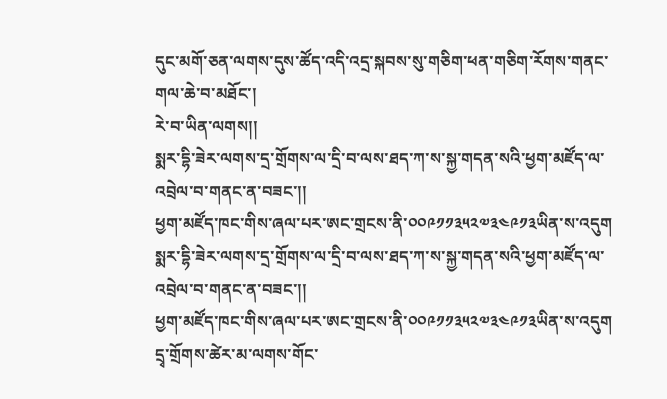དུང་མགོ་ཅན་ལགས་དུས་ཚོད་འདི་འདྲ་སྐབས་སུ་གཅིག་ཕན་གཅིག་རོགས་གནང་གལ་ཆེ་བ་མཐོང་།
རེ་བ་ཡིན་ལགས།།
སྨར་དྷི་ཟེར་ལགས་དྲ་གྲོགས་ལ་དྲི་བ་ལས་ཐད་ཀ་ས་སྐྱ་གདན་སའི་ཕྱག་མཛོད་ལ་འབྲེལ་བ་གནང་ན་བཟང་།།
ཕྱག་མཛོད་ཁང་གིས་ཞལ་པར་ཨང་གྲངས་ནི་༠༠༩༡༡༣༥༢༧༣༤༩༡༣ཡིན་ས་འདུག
སྨར་དྷི་ཟེར་ལགས་དྲ་གྲོགས་ལ་དྲི་བ་ལས་ཐད་ཀ་ས་སྐྱ་གདན་སའི་ཕྱག་མཛོད་ལ་འབྲེལ་བ་གནང་ན་བཟང་།།
ཕྱག་མཛོད་ཁང་གིས་ཞལ་པར་ཨང་གྲངས་ནི་༠༠༩༡༡༣༥༢༧༣༤༩༡༣ཡིན་ས་འདུག
དྲྭ་གྲོགས་ཚེར་མ་ལགས་གོང་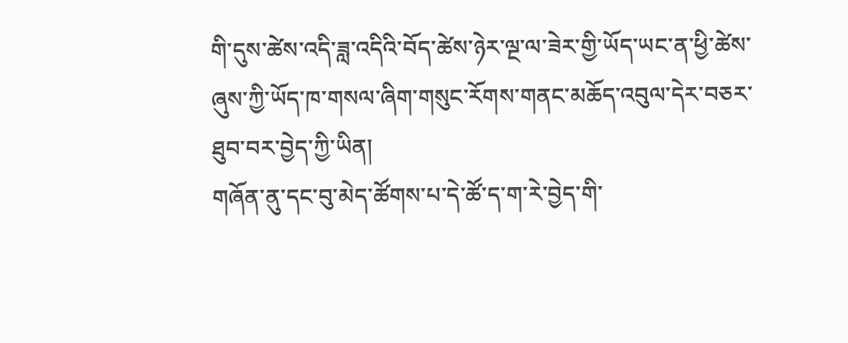གི་དུས་ཚེས་འདི་ཟླ་འདིའི་བོད་ཚེས་ཉེར་ལྔ་ལ་ཟེར་གྱི་ཡོད་ཡང་ན་ཕྱི་ཚེས་ཞུས་ཀྱི་ཡོད་ཁ་གསལ་ཞིག་གསུང་རོགས་གནང་མཆོད་འབུལ་དེར་བཅར་ཐུབ་བར་བྱེད་ཀྱི་ཡིན།
གཞོན་ནུ་དང་བུ་མེད་ཚོགས་པ་དེ་ཚོ་ད་ག་རེ་བྱེད་གི་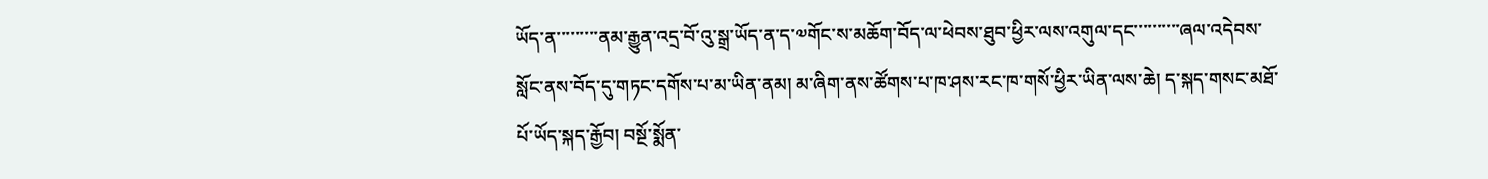ཡོད་ན་་་་་་་་་ནམ་རྒྱུན་འདྲ་བོ་འུ་སྒྲ་ཡོད་ན་ད་༧གོང་ས་མཆོག་བོད་ལ་ཕེབས་ཐུབ་ཕྱིར་ལས་འགུལ་དང་་་་་་་་་་ཞལ་འདེབས་སློང་ནས་བོད་དུ་གཏང་དགོས་པ་མ་ཡིན་ནམ། མ་ཞིག་ནས་ཚོགས་པ་ཁ་ཤས་རང་ཁ་གསོ་ཕྱིར་ཡིན་ལས་ཆེ། ད་སྐད་གསང་མཐོ་པོ་ཡོད་སྐད་རྒྱོབ། བསྔོ་སྨོན་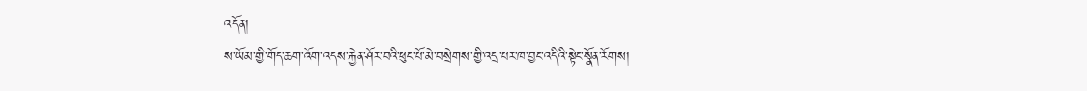འདོན།
ས་ཡོམ་གྱི་གོད་ཆག་འོག་འདས་རྐྱེན་ཤོར་བའི་ཕུང་པོ་མེ་བསྲེགས་གྱི་འདྲ་པར་ཁ་བྱང་འདིའི་སྟེང་སྣོན་རོགས།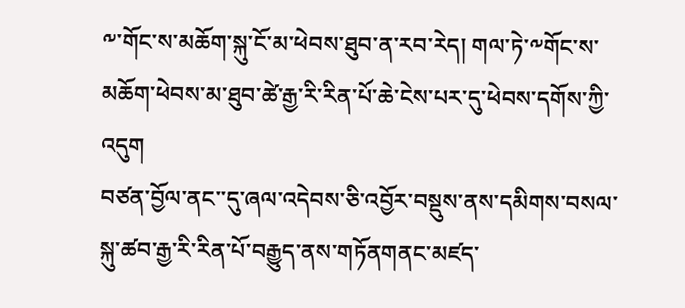༸་གོང་ས་མཆོག་སྐུ་ངོ་མ་ཕེབས་ཐུབ་ན་རབ་རེད། གལ་ཏེ་༸གོང་ས་མཆོག་ཕེབས་མ་ཐུབ་ཚེ་རྒྱ་རི་རིན་པོ་ཆེ་ངེས་པར་དུ་ཕེབས་དགོས་ཀྱི་འདུག
བཙན་བྱོལ་ནང་་དུ་ཞལ་འདེབས་ཅི་འབྱོར་བསྡུས་ནས་དམིགས་བསལ་སྐུ་ཚབ་རྒྱ་རི་རིན་པོ་བརྒྱུད་ནས་གཏོནགནང་མཛད་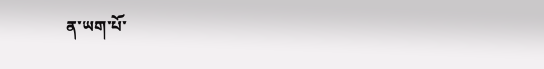ན་ཡག་པོ་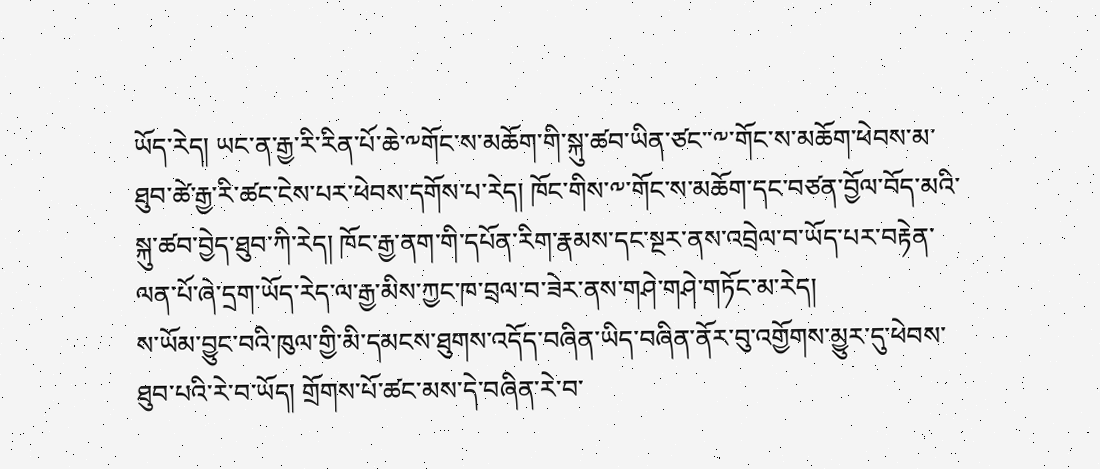ཡོད་རེད། ཡང་ན་རྒྱ་རི་རིན་པོ་ཆེ་༸གོང་ས་མཆོག་གི་སྐུ་ཚབ་ཡིན་ཙང་་༸་གོང་ས་མཆོག་ཕེབས་མ་ཐུབ་ཚེ་རྒྱ་རི་ཚང་ངེས་པར་ཕེབས་དགོས་པ་རེད། ཁོང་གིས་༸་གོང་ས་མཆོག་དང་བཙན་བྱོལ་བོད་མའི་སྐུ་ཚབ་བྱེད་ཐུབ་ཀི་རེད། ཁོང་རྒྱ་ནག་གི་དཔོན་རིག་རྣམས་དང་སྔར་ནས་འབྲེལ་བ་ཡོད་པར་བརྟེན་ལན་པོ་ཞེ་དྲག་ཡོད་རེད་ལ་རྒྱ་མིས་ཀྱང་ཁ་བྲལ་བ་ཟེར་ནས་གཤེ་གཤེ་གཏོང་མ་རེད།
ས་ཡོམ་བྱུང་བའི་ཁུལ་གྱི་མི་དམངས་ཐུགས་འདོད་བཞིན་ཡིད་བཞིན་ནོར་བུ་འགྱོགས་མྱུར་དུ་ཕེབས་ཐུབ་པའི་རེ་བ་ཡོད། གྲོགས་པོ་ཚང་མས་དེ་བཞིན་རེ་བ་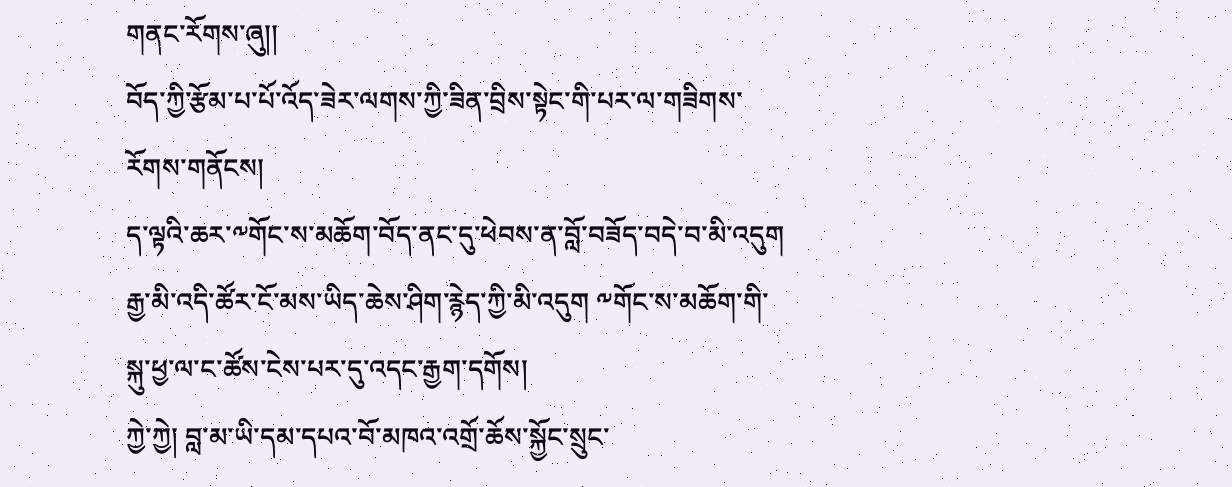གནང་རོགས་ཞུ།།
བོད་ཀྱི་རྩོམ་པ་པོ་འོད་ཟེར་ལགས་ཀྱི་ཟིན་བྲིས་སྟེང་གི་པར་ལ་གཟིགས་རོགས་གནོངས།
ད་ལྟའི་ཆར་༸གོང་ས་མཆོག་བོད་ནང་དུ་ཕེབས་ན་བློ་བཟོད་བདེ་བ་མི་འདུག རྒྱ་མི་འདི་ཚོར་ངོ་མས་ཡིད་ཆེས་ཤིག་རྙེད་ཀྱི་མི་འདུག ༸གོང་ས་མཆོག་གི་སྐུ་ཕྱ་ལ་ང་ཚོས་ངེས་པར་དུ་འདང་རྒྱག་དགོས།
ཀྱེ་ཀྱེ། བླ་མ་ཡི་དམ་དཔའ་བོ་མཁའ་འགྲོ་ཆོས་སྐྱོང་སྲུང་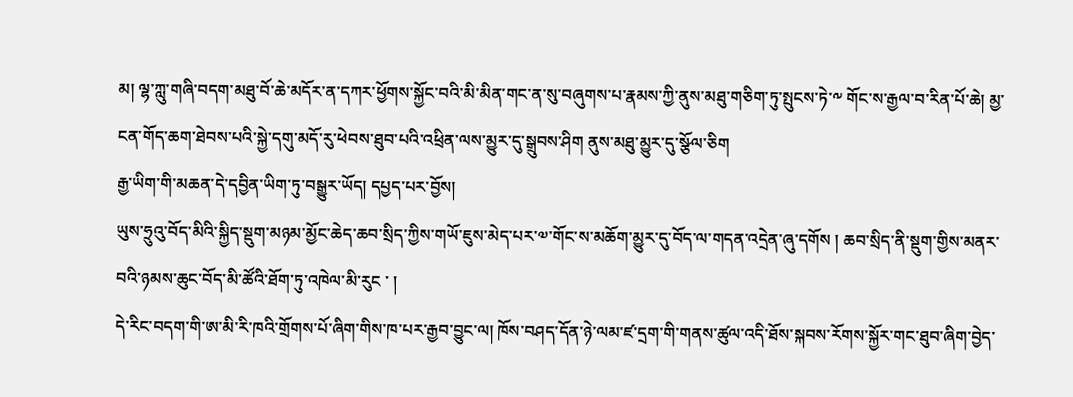མ། ལྷ་ཀླུ་གཞི་བདག་མཐུ་བོ་ཆེ་མདོར་ན་དཀར་ཕྱོགས་སྐྱོང་བའི་མི་མིན་གང་ན་སུ་བཞུགས་པ་རྣམས་ཀྱི་ནུས་མཐུ་གཅིག་ཏུ་སྤུངས་ཏེ་༸ གོང་ས་རྒྱལ་བ་རིན་པོ་ཆེ། མྱ་ངན་གོད་ཆག་ཐེབས་པའི་སྐྱེ་དགུ་མདོ་རུ་ཕེབས་ཐུབ་པའི་འཕྲིན་ལས་མྱུར་དུ་སྒྲུབས་ཤིག ནུས་མཐུ་མྱུར་དུ་སྩོལ་ཅིག
རྒྱ་ཡིག་གི་མཆན་དེ་དབྱིན་ཡིག་ཏུ་བསྒྱུར་ཡོད། དཔྱད་པར་བྱོས།
ཡུས་ཧྲུའུ་བོད་མིའི་སྐྱིད་སྡུག་མཉམ་མྱོང་ཆེད་ཆབ་སྲིད་ཀྱིས་གཡོ་ཇུས་མེད་པར་༧་གོང་ས་མཆོག་མྱུར་དུ་བོད་ལ་གདན་འདྲེན་ཞུ་དགོས ། ཆབ་སྲིད་ནི་སྡུག་གྱིས་མནར་བའི་ཉམས་ཆུང་བོད་མི་ཚོའི་ཐོག་ཏུ་འཁེལ་མི་རུང ་ །
དེ་རིང་བདག་གི་ཨ་མི་རི་ཁའི་གྲོགས་པོ་ཞིག་གིས་ཁ་པར་རྒྱབ་བྱུང་ལ། ཁོས་བཤད་དོན་ཉེ་ལམ་ཛ་དྲག་གི་གནས་ཚུལ་འདི་ཐོས་སྐབས་རོགས་སྐྱོར་གང་ཐུབ་ཞིག་བྱེད་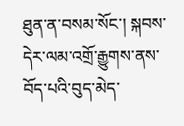ཐུན་ན་བསམ་སོང་། སྐབས་དེར་ལམ་འགྲོ་རྒྱུགས་ནས་བོད་པའི་བུད་མེད་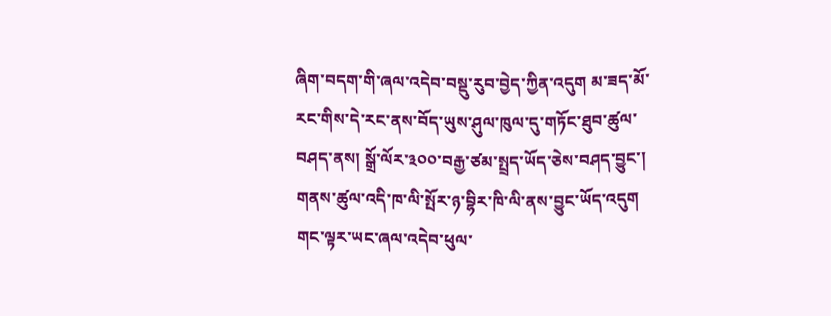ཞིག་བདག་གི་ཞལ་འདེབ་བསྡུ་རུབ་བྱེད་ཀྱིན་འདུག མ་ཟད་མོ་རང་གིས་དེ་རང་ནས་བོད་ཡུས་ཤུལ་ཁུལ་དུ་གཏོང་ཐུབ་ཚུལ་བཤད་ནས། སྒྲོ་ལོར་༣༠༠་བརྒྱ་ཙམ་སྤྲད་ཡོད་ཅེས་བཤད་བྱུང་། གནས་ཚུལ་འདི་ཁ་ལི་སྤོར་ཉ་བྷིར་ཁི་ལི་ནས་བྱུང་ཡོད་འདུག
གང་ལྟར་ཡང་ཞལ་འདེབ་ཕུལ་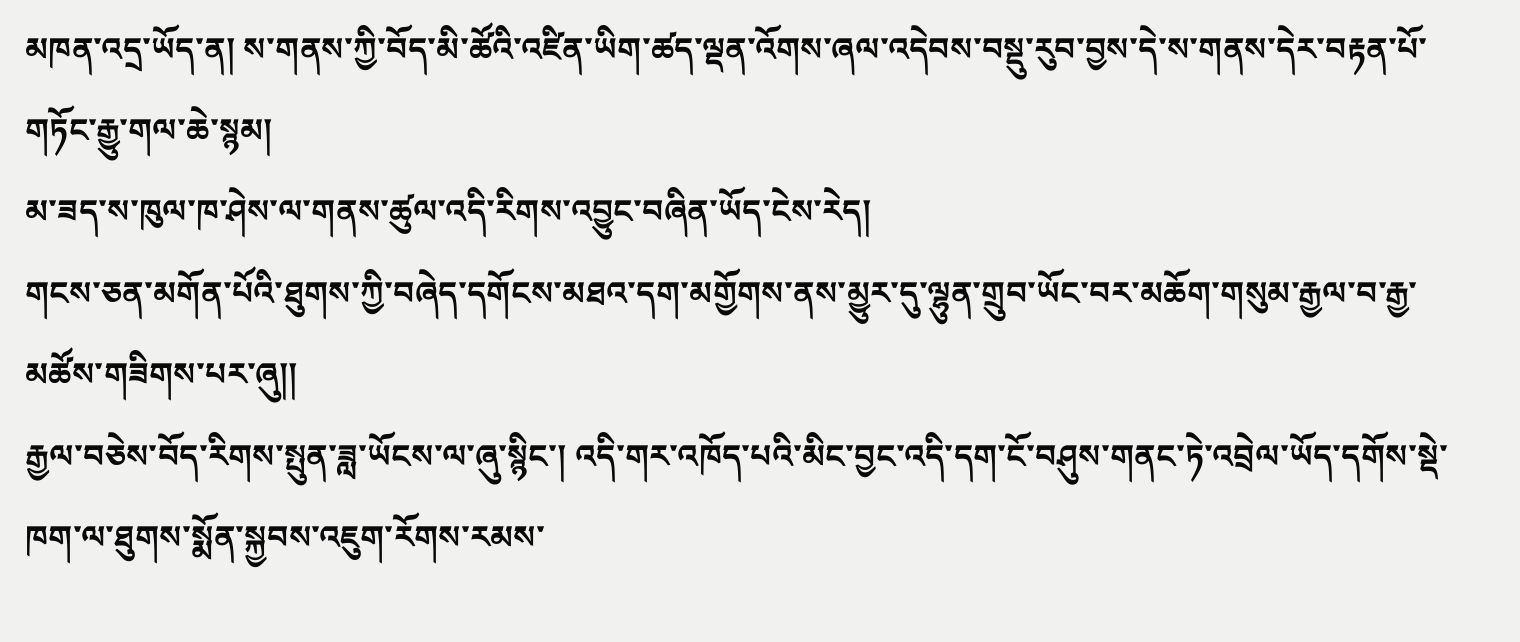མཁན་འདྲ་ཡོད་ན། ས་གནས་ཀྱི་བོད་མི་ཚོའི་འཛིན་ཡིག་ཚད་ལྡན་འོགས་ཞལ་འདེབས་བསྡུ་རུབ་བྱས་དེ་ས་གནས་དེར་བརྟན་པོ་གཏོང་རྒྱུ་གལ་ཆེ་སྙམ།
མ་ཟད་ས་ཁུལ་ཁ་ཤེས་ལ་གནས་ཚུལ་འདི་རིགས་འབྱུང་བཞིན་ཡོད་ངེས་རེད།
གངས་ཅན་མགོན་པོའི་ཐུགས་ཀྱི་བཞེད་དགོངས་མཐའ་དག་མགྱོགས་ནས་མྱུར་དུ་ལྷུན་གྲུབ་ཡོང་བར་མཆོག་གསུམ་རྒྱལ་བ་རྒྱ་མཚོས་གཟིགས་པར་ཞུ།།
རྒྱལ་བཅེས་བོད་རིགས་སྤུན་ཟླ་ཡོངས་ལ་ཞུ་སྙིང་། འདི་གར་འཁོད་པའི་མིང་བྱང་འདི་དག་ངོ་བཤུས་གནང་ཏེ་འབྲེལ་ཡོད་དགོས་སྡེ་ཁག་ལ་ཐུགས་སྨོན་སྐྱབས་འཇུག་རོགས་རམས་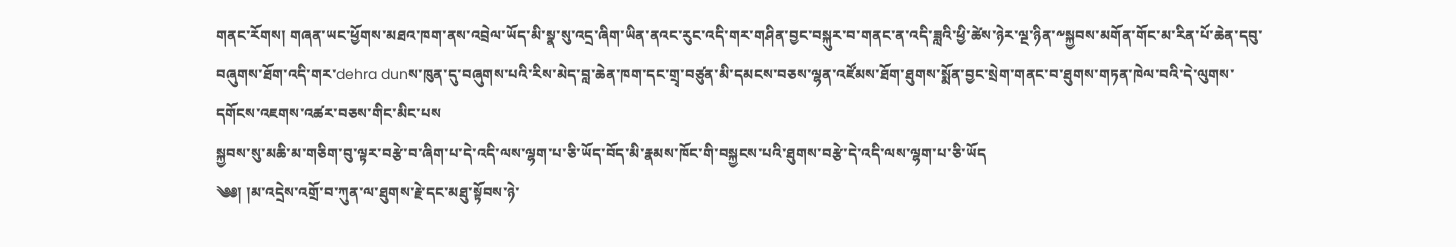གནང་རོགས། གཞན་ཡང་ཕྱོགས་མཐའ་ཁག་ནས་འབྲེལ་ཡོད་མི་སྣ་སུ་འདྲ་ཞིག་ཡིན་ནའང་རུང་འདི་གར་གཤིན་བྱང་བསྐུར་བ་གནང་ན་འདི་ཟླའི་ཕྱི་ཚེས་ཉེར་ལྔ་ཉིན་༸སྐྱབས་མགོན་གོང་མ་རིན་པོ་ཆེན་དབུ་བཞུགས་ཐོག་འདི་གར་dehra dunས་ཁུན་དུ་བཞུགས་པའི་རིས་མེད་བླ་ཆེན་ཁག་དང་གྲྭ་བཙུན་མི་དམངས་བཅས་ལྷན་འཛོམས་ཐོག་ཐུགས་སྨོན་བྱང་སྲེག་གནང་བ་ཐུགས་གཏན་ཁེལ་བའི་དེ་ལུགས་དགོངས་འཇགས་འཚར་བཅས་གིང་མིང་པས
སྐྱབས་སུ་མཆི་མ་གཅིག་བུ་ལྟར་བརྩེ་བ་ཞིག་པ་དེ་འདི་ལས་ལྷག་པ་ཅི་ཡོད་བོད་མི་རྣམས་ཁོང་གི་བསྐྱངས་པའི་ཐུགས་བརྩེ་དེ་འདི་ལས་ལྷག་པ་ཅི་ཡོད
༄༅། །མ་འདྲེས་འགྲོ་བ་ཀུན་ལ་ཐུགས་རྗེ་དང་མཐུ་སྟོབས་ཉེ་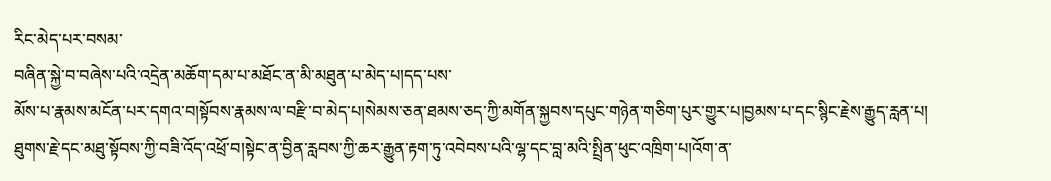རིང་མེད་པར་བསམ་
བཞིན་སྐྱེ་བ་བཞེས་པའི་འདྲེན་མཆོག་དམ་པ་མཐོང་ན་མི་མཐུན་པ་མེད་པ།དད་པས་
མོས་པ་རྣམས་མངོན་པར་དགའ་བ།སྟོབས་རྣམས་ལ་བརྫི་བ་མེད་པ།སེམས་ཅན་ཐམས་ཅད་ཀྱི་མགོན་སྐྱབས་དཔུང་གཉེན་གཅིག་པུར་གྱུར་པ།བྱམས་པ་དང་སྙིང་རྗེས་རྒྱུད་རླན་པ།
ཐུགས་རྗེ་དང་མཐུ་སྟོབས་ཀྱི་བཟི་འོད་འཕྲོ་བ།སྟེང་ན་བྱིན་རླབས་ཀྱི་ཆར་རྒྱུན་རྟག་ཏུ་འབེབས་པའི་ལྷ་དང་བླ་མའི་སྤྲིན་ཕུང་འཁྲིག་པ།འོག་ན་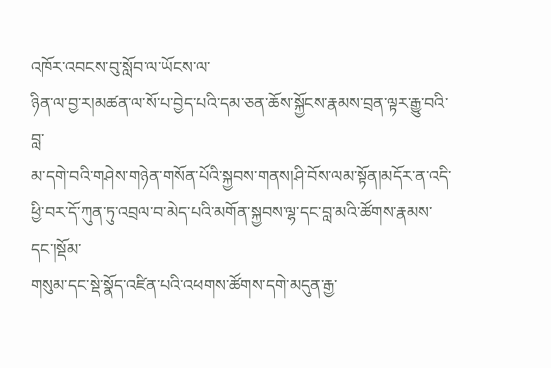འཁོར་འབངས་བུ་སློབ་ལ་ཡོངས་ལ་
ཉིན་ལ་བྱ་ར།མཚན་ལ་སོ་པ་བྱེད་པའི་དམ་ཅན་ཆོས་སྐྱོངས་རྣམས་བྲན་ལྟར་རྒྱུ་བའི་བླ་
མ་དགེ་བའི་གཤེས་གཉེན་གསོན་པོའི་སྐྱབས་གནས།ཤི་བོས་ལམ་སྟོན།མདོར་ན་འདི་ཕྱི་བར་དོ་ཀུན་ཏུ་འབྲལ་བ་མེད་པའི་མགོན་སྐྱབས་ལྷ་དང་བླ་མའི་ཚོགས་རྣམས་དང་།སྡོམ་
གསུམ་དང་སྡེ་སྣོད་འཛིན་པའི་འཕགས་ཚོགས་དགེ་མདུན་རྒྱ་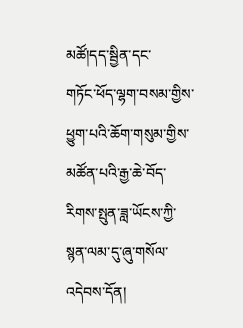མཚོ།དད་སྦྱིན་དང་
གཏོང་ཕོད་ལྷག་བསམ་གྱིས་ཕྱུག་པའི་ཆོག་གསུམ་གྱིས་མཚོན་པའི་རྒྱ་ཆེ་བོད་
རིགས་སྤུན་ཟླ་ཡོངས་ཀྱི་སྙན་ལམ་དུ་ཞུ་གསོལ་འདེབས་དོན།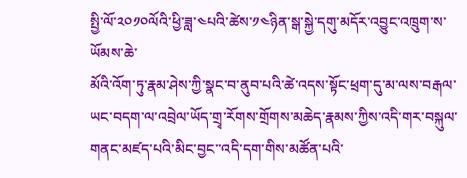སྤྱི་ལོ་༢༠༡༠ལོའི་ཕྱི་ཟླ་༤པའི་ཚེས་༡༤ཉིན་སྒ་སྐྱེ་དགུ་མདོར་འབྱུང་འཁྲུག་ས་ཡོམས་ཆེ་
མོའི་འོག་ཏུ་རྣམ་ཤེས་ཀྱི་སྣང་བ་ནུབ་པའི་ཚེ་འདས་སྟོང་ཕྲག་དུ་མ་ལས་བརྒལ་ཡང་བདག་ལ་འབྲེལ་ཡོད་གྲྭ་རོགས་གྲོགས་མཆེད་རྣམས་ཀྱིས་འདི་གར་བསྐུལ་གནང་མཛད་པའི་མིང་བྱང་་འདི་དག་གིས་མཚོན་པའི་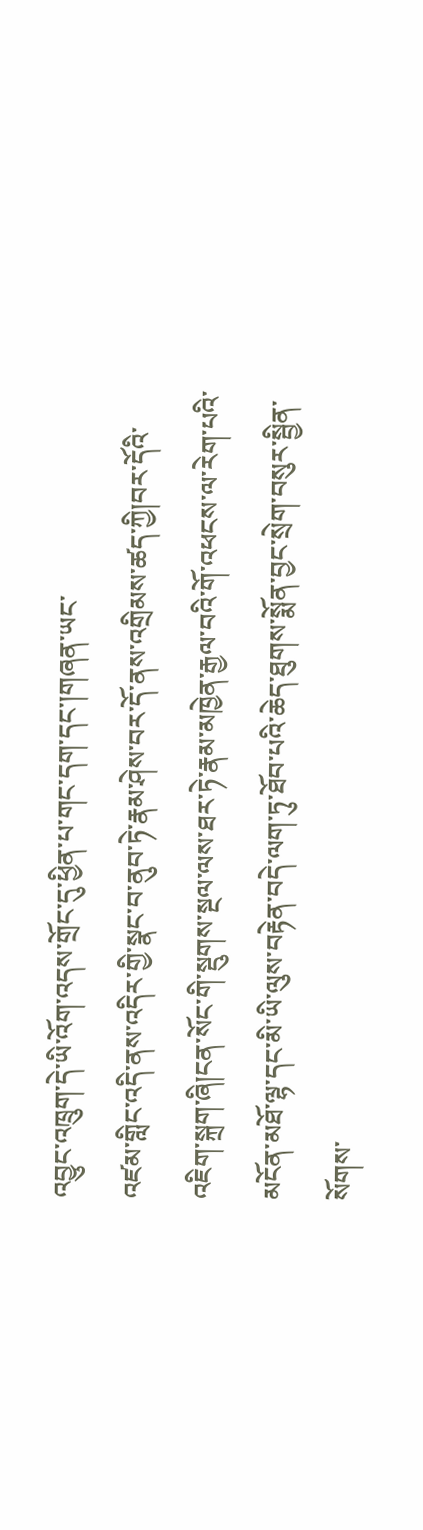འབྱུང་འཁྲུག་དེ་ཡི་འོག་འདས་གྲོང་དུ་ཕྱིན་པ་གང་དག་དང་།གཞན་ཡང་
འཛམ་གླིང་འདི་ནས་འདིར་གྱི་སྣང་བ་ནུབ་ཏེ་རྣམ་ཤེས་བར་དོ་ནས་འགྲིམས་ཚད་ཀྱི།བར་དོའི་འཇིག་སྐྲག་ཞི།ངན་སོང་གི་སྡུགས་སྔལ་ལས་ཐར་ཏེ་རྣམ་མཁྱེན་རྒྱལ་བའི་གོ་འཕངས་ལ་རེག་པའི་མངོན་མཐོ་ལྷ་དང་མི་ཡི་ལུས་བརྟེན་བདེ་ལག་ཏུ་ཐོབ་པའི་ཆེད་ཐུགས་སྨོན་བྱང་སྲེག་བསུར་སྦྱིན་སོགས་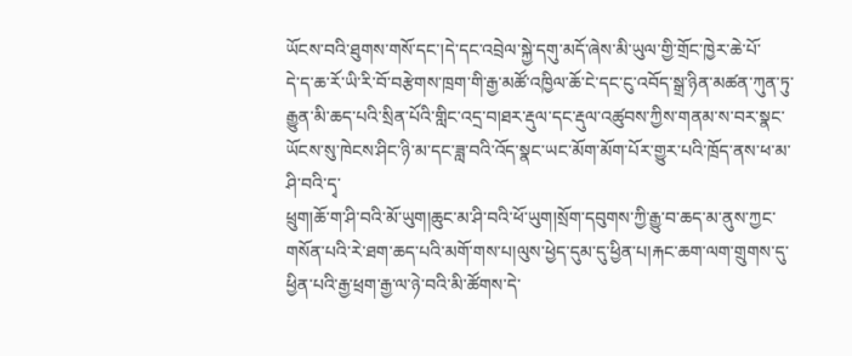ཡོངས་བའི་ཐུགས་གསོ་དང་།དེ་དང་འབྲེལ་སྐྱེ་དགུ་མདོ་ཞེས་མི་ཡུལ་གྱི་གྲོང་ཁྱེར་ཆེ་པོ་
དེ་ད་ཆ་རོ་ཡི་རི་བོ་བརྩེགས་ཁྲག་གི་རྒྱ་མཚོ་འཁྱིལ་ཆོ་ངེ་དང་ངུ་འབོད་སྒྲ་ཉིན་མཚན་ཀུན་ཏུ་
རྒྱུན་མི་ཆད་པའི་སྲིན་པོའི་གླིང་འདྲ་བ།ཐར་རྡུལ་དང་རྡུལ་འཚུབས་ཀྱིས་གནམ་ས་བར་སྣང་ཡོངས་སུ་ཁེངས་ཤིང་ཉི་མ་དང་ཟླ་བའི་འོད་སྣང་ཡང་མོག་མོག་པོར་གྱུར་པའི་ཁྲོད་ནས་ཕ་མ་ཤི་བའི་དྭ་
ཕྲུག།ཆོ་ག་ཤི་བའི་མོ་ཡུག།ཆུང་མ་ཤི་བའི་ཕོ་ཡུག།སྲོག་དབུགས་ཀྱི་རྒྱུ་བ་ཆད་མ་ནུས་ཀྱང་
གསོན་པའི་རེ་ཐག་ཆད་པའི་མགོ་གས་པ།ལུས་ཕྱེད་དུམ་དུ་ཕྱིན་པ།རྐང་ཆག་ལག་གྲུགས་དུ་ཕྱིན་པའི་རྒྱ་ཕྲག་རྒྱ་ལ་ཉེ་བའི་མི་ཚོགས་དེ་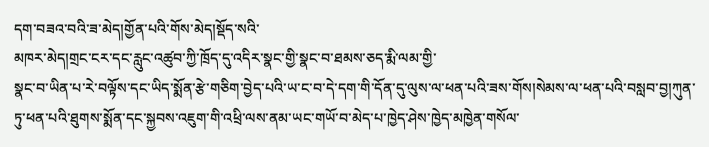དག་བཟའ་བའི་ཟ་མེད།གྱོན་པའི་གོས་མེད།སྡོད་སའི་
མཁར་མེད།གྲང་ངར་དང་རླུང་འཚུབ་ཀྱི་ཁྲོད་དུ་འདིར་སྣང་གྱི་སྣང་བ་ཐམས་ཅད་རྨི་ལམ་གྱི་
སྣང་བ་ཡིན་པ་རེ་བལྟོས་དང་ཡིད་སྨོན་རྩེ་གཅིག་བྱེད་པའི་ཡ་ང་བ་དེ་དག་གི་དོན་དུ་ལུས་ལ་ཕན་པའི་ཟས་གོས།སེམས་ལ་ཕན་པའི་བསླབ་བྱ།ཀུན་ཏུ་ཕན་པའི་ཐུགས་སྨོན་དང་སྐྱབས་འཇུག་གི་འཕྲི་ལས་ནམ་ཡང་གཡོ་བ་མེད་པ་ཁྱེད་ཤེས་ཁྱེད་མཁྱེན་གསོལ་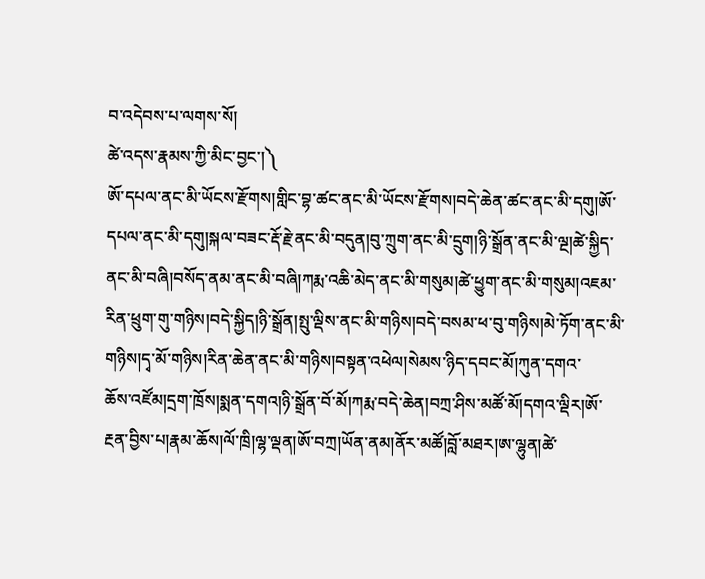བ་འདེབས་པ་ལགས་སོ།
ཚེ་འདས་རྣམས་ཀྱི་མིང་བྱང་།༽
ཨོ་དཔལ་ནང་མི་ཡོངས་རྫོགས།གླིང་བྷ་ཚང་ནང་མི་ཡོངས་རྫོགས།བདེ་ཆེན་ཚང་ནང་མི་དགུ།ཨོ་
དཔལ་ནང་མི་དགུ།སྐལ་བཟང་རྡོ་རྗེ་ནང་མི་བདུན།བུ་ཀྲུག་ནང་མི་དྲུག།ཉི་སྒྲོན་ནང་མི་ལྔ།ཚེ་སྐྱིད་
ནང་མི་བཞི།བསོད་ནམ་ནང་མི་བཞི།ཀརྨ་འཆི་མེད་ནང་མི་གསུམ།ཚེ་ཕྱུག་ནང་མི་གསུམ།འཇམ་
རིན་ཕྲུག་གུ་གཉིས།བདེ་སྐྱིད།ཉི་སྒྲོན།སྤུ་ལྡིས་ནང་མི་གཉིས།བདེ་བསམ་ཕ་བུ་གཉིས།མེ་ཏོག་ནང་མི་གཉིས།དྭ་མོ་གཉིས།རིན་ཆེན་ནང་མི་གཉིས།བསྟན་འཕེལ།སེམས་ཉིད་དབང་མོ།ཀུན་དགའ་
ཆོས་འཛོམ།དྲག་ཁྲོས།སྨན་དགའ།ཉི་སྒྲོན་བོ་མོ།ཀརྨ་བདེ་ཆེན།བཀྲ་ཤིས་མཚོ་མོ།དགའ་ལྡིར།ཨོ་
རྔན་བྱིས་པ།རྣམ་ཆོས།ལོ་ཁྲི།ལྷ་ལྡན།ཨོ་བཀྲ།ཡོན་ནམ།ནོར་མཚོ།བློ་མཐར།ཨ་ལྷུན།ཚེ་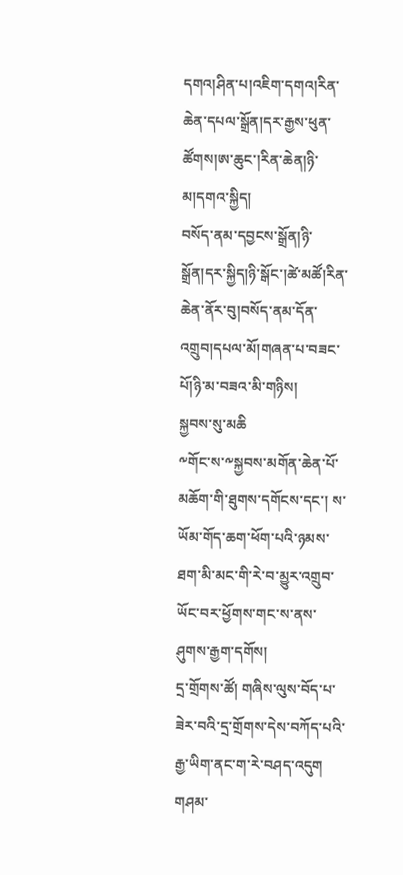དགའ།ཤིན་པ།འཇིག་དགའ།རིན་ཆེན་དཔལ་སྒྲོན།དར་རྒྱས་ཕུན་ཚོགས།ཨ་ཆུང་།རིན་ཆེན།ཉི་མ།དགའ་སྐྱིད།
བསོད་ནམ་དབྱངས་སྒྲོན།ཉི་སྒྲོན།དར་སྐྱིད།ཉི་སྒོང་།ཚེ་མཚོ།རིན་ཆེན་ནོར་བུ།བསོད་ནམ་དོན་
འགྲུབ།དཔལ་མོ།གཞན་པ་བཟང་པོ།ཉི་མ་བཟའ་མི་གཉིས།
སྐྱབས་སུ་མཆི
༸གོང་ས་༸སྐྱབས་མགོན་ཆེན་པོ་མཆོག་གི་ཐུགས་དགོངས་དང་། ས་ཡོམ་གོད་ཆག་ཕོག་པའི་ཉམས་ཐག་མི་མང་གི་རེ་བ་མྱུར་འགྲུབ་ཡོང་བར་ཕྱོགས་གང་ས་ནས་ཤུགས་རྒྱག་དགོས།
དྲ་གྲོགས་ཚོ། གཞིས་ལུས་བོད་པ་ཟེར་བའི་དྲ་གྲོགས་དེས་བཀོད་པའི་རྒྱ་ཡིག་ནང་ག་རེ་བཤད་འདུག
གཤམ་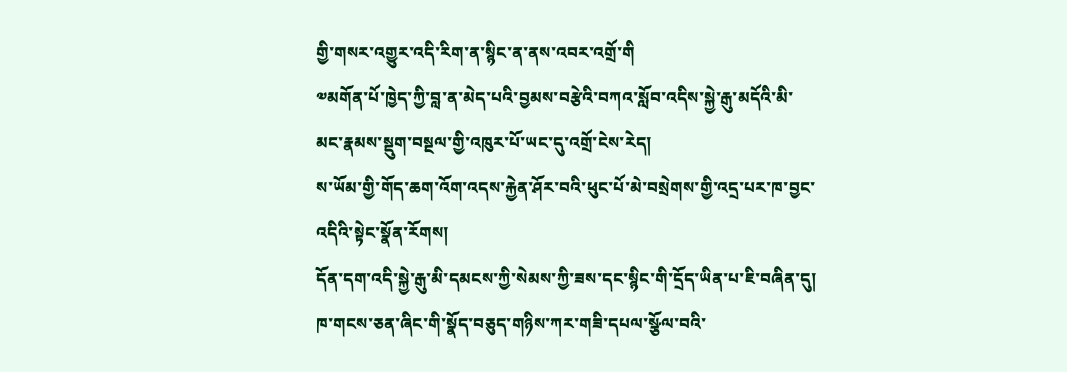གྱི་གསར་འགྱུར་འདི་རིག་ན་སྙིང་ན་ནས་འབར་འགྲོ་གི
༧མགོན་པོ་ཁྱེད་ཀྱི་བླ་ན་མེད་པའི་བྱམས་བརྩེའི་བཀའ་སློབ་འདིས་སྐྱེ་རྒུ་མདོའི་མི་མང་རྣམས་སྡུག་བསྔལ་གྱི་འཁུར་པོ་ཡང་དུ་འགྲོ་ངེས་རེད།
ས་ཡོམ་གྱི་གོད་ཆག་འོག་འདས་རྐྱེན་ཤོར་བའི་ཕུང་པོ་མེ་བསྲེགས་གྱི་འདྲ་པར་ཁ་བྱང་འདིའི་སྟེང་སྣོན་རོགས།
དོན་དག་འདི་སྐྱེ་རྒུ་མི་དམངས་ཀྱི་སེམས་ཀྱི་ཟས་དང་སྙིང་གི་དྲོད་ཡིན་པ་ཇི་བཞིན་དུ། ཁ་གངས་ཅན་ཞིང་གི་སྣོད་བཅུད་གཉིས་ཀར་གཟི་དཔལ་སྩོལ་བའི་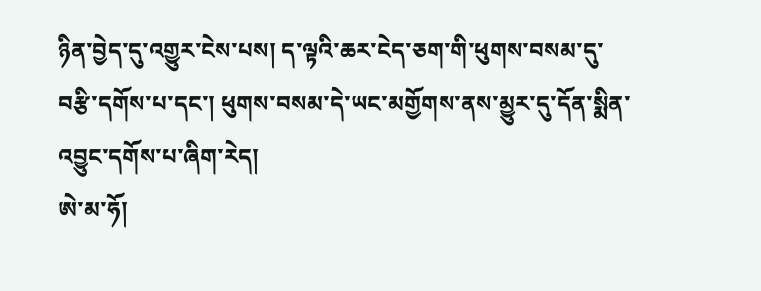ཉིན་བྱེད་དུ་འགྱུར་ངེས་པས། ད་ལྟའི་ཆར་ངེད་ཅག་གི་ཕུགས་བསམ་དུ་བརྩི་དགོས་པ་དང་། ཕུགས་བསམ་དེ་ཡང་མགྱོགས་ནས་མྱུར་དུ་དོན་སྨིན་འབྱུང་དགོས་པ་ཞིག་རེད།
ཨེ་མ་ཧོ།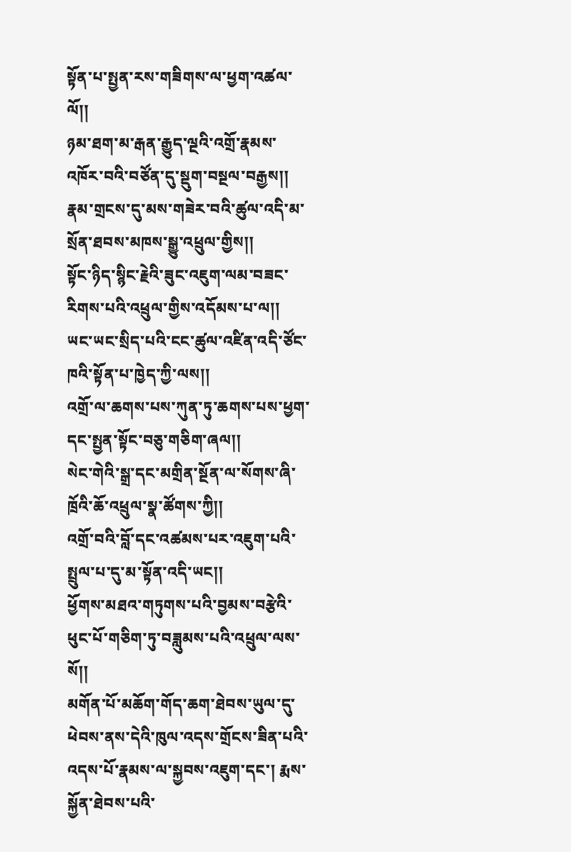སྟོན་པ་སྤྱན་རས་གཟིགས་ལ་ཕྱག་འཚལ་ལོ།།
ཉམ་ཐག་མ་རྒན་རྒྱུད་ལྔའི་འགྲོ་རྣམས་འཁོར་བའི་བཙོན་དུ་སྡུག་བསྔལ་བརྒྱས།།
རྣམ་གྲངས་དུ་མས་གཟེར་བའི་ཚུལ་འདི་མ་སྲོན་ཐབས་མཁས་སྒྱུ་འཕྲུལ་གྱིས།།
སྟོང་ཉིད་སྙིང་རྗེའི་ཟུང་འཇུག་ལམ་བཟང་རིགས་པའི་འཕྲུལ་གྱིས་འདོམས་པ་ལ།།
ཡང་ཡང་སྲིད་པའི་ངང་ཚུལ་འཛིན་འདི་ཙོང་ཁའི་སྟོན་པ་ཁྱེད་ཀྱི་ལས།།
འགྲོ་ལ་ཆགས་པས་ཀུན་ཏུ་ཆགས་པས་ཕྱག་དང་སྤྱན་སྟོང་བཅུ་གཅིག་ཞལ།།
སེང་གེའི་སྒྲ་དང་མགྲིན་སྔོན་ལ་སོགས་ཞི་ཁྲོའི་ཆོ་འཕྲུལ་སྣ་ཚོགས་ཀྱི།།
འགྲོ་བའི་བློ་དང་འཚམས་པར་འཇུག་པའི་སྤྲུལ་པ་དུ་མ་སྟོན་འདི་ཡང།།
ཕྱོགས་མཐའ་གཏུགས་པའི་བྱམས་བརྩེའི་ཕུང་པོ་གཅིག་ཏུ་བཟླུམས་པའི་འཕྲུལ་ལས་སོ།།
མགོན་པོ་མཆོག་གོད་ཆག་ཐེབས་ཡུལ་དུ་ཕེབས་ནས་དེའི་ཁུལ་འདས་གྲོངས་ཟིན་པའི་འདས་པོ་རྣམས་ལ་སྐྱབས་འཇུག་དང་། རྨས་སྐྱོན་ཐེབས་པའི་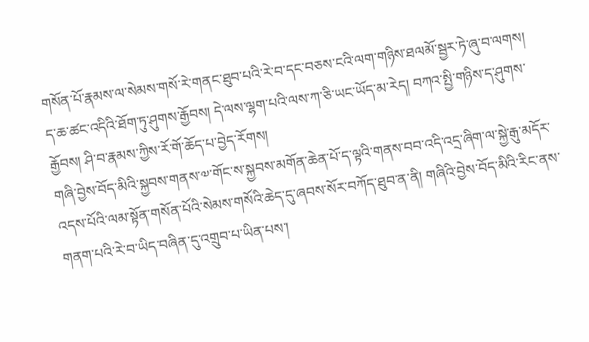གསོན་པོ་རྣམས་ལ་སེམས་གསོ་རེ་གནང་ཐུབ་པའི་རེ་བ་དང་བཅས་ངའི་ལག་གཉིས་ཐལམོ་སྦྱར་ཏེ་ཞུ་བ་ལགས།
ད་ཆ་ཚང་འདིའི་ཐོག་ཏུ་ཤུགས་རྒྱོབས། དེ་ལས་ལྷག་པའི་ལས་ཀ་ཅི་ཡང་ཡོད་མ་རེད། བཀའ་སྤྱི་གཉིས་ད་ཤུགས་རྒྱོབས། ཤི་བ་རྣམས་ཀྱིས་རོ་གོ་ཆོད་པ་བྱེད་རོགས།
གཞི་བྱེས་བོད་མིའི་སྐྱབས་གནས་༧་གོང་ས་སྐྱབས་མགོན་ཆེན་པོ་ད་ལྟའི་གནས་བབ་འདི་འདྲ་ཞིག་ལ་སྐྱེ་རྒུ་མདོར་འདས་པོའི་ལམ་སྟོན་གསོན་པོའི་སེམས་གསོའི་ཆེད་དུ་ཞབས་སོར་བཀོད་ཐུབ་ན་ནི། གཞིའི་བྱེས་བོད་མིའི་རིང་ནས་གནག་པའི་རེ་བ་ཡིད་བཞིན་དུ་འགྲུབ་པ་ཡིན་པས་།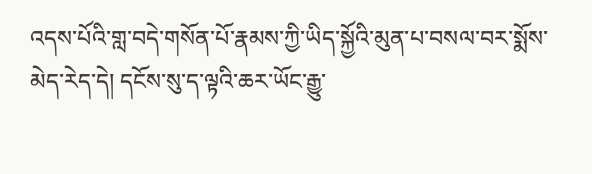འདས་པོའི་གླ་བདེ་གསོན་པོ་རྣམས་ཀྱི་ཡིད་སྐྱོའི་མུན་པ་བསལ་བར་སྨོས་མེད་རེད་དེ། དངོས་སུ་ད་ལྟའི་ཆར་ཡོང་རྒྱུ་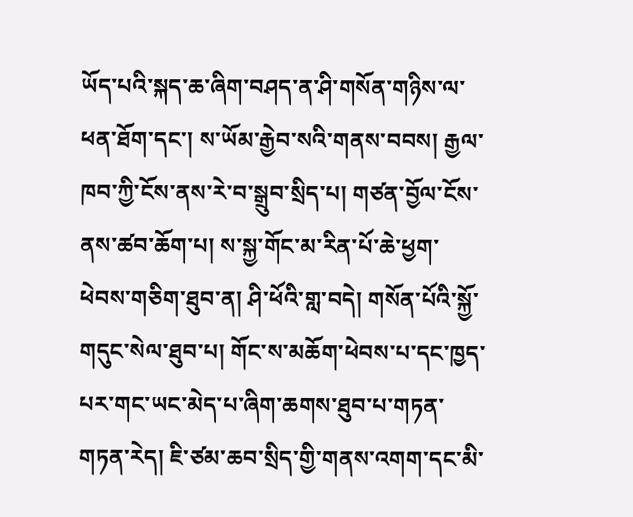ཡོད་པའི་སྐད་ཆ་ཞིག་བཤད་ན་ཤི་གསོན་གཉིས་ལ་ཕན་ཐོག་དང་། ས་ཡོམ་རྒྱེབ་སའི་གནས་བབས། རྒྱལ་ཁབ་ཀྱི་ངོས་ནས་རེ་བ་སྒྲུབ་སྲིད་པ། གཙན་བྱོལ་ངོས་ནས་ཚབ་ཆོག་པ། ས་སྐྱ་གོང་མ་རིན་པོ་ཆེ་ཕྱག་ཕེབས་གཅིག་ཐུབ་ན། ཤི་ཕོའི་གླ་བདེ། གསོན་པོའི་སྐྱོ་གདུང་སེལ་ཐུབ་པ། གོང་ས་མཆོག་ཕེབས་པ་དང་ཁྱད་པར་གང་ཡང་མེད་པ་ཞིག་ཆགས་ཐུབ་པ་གཏན་གཏན་རེད། ཇི་ཙམ་ཆབ་སྲིད་གྱི་གནས་འགག་དང་མི་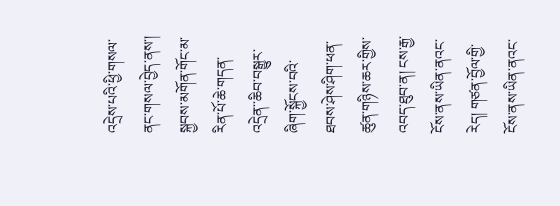འདྲེས་པའི་ཕྱི་གསལ་ནང་གསལ་བྱེད་ནས་། སྐྱབས་མགོན་གོང་མ་རིན་པོ་ཆེ་གདན་འདྲེན་་ཆིབ་བསྒྱུར་ཞིག་སྐྱོངས་བའི་ཐབས་ཤེས་ཤིག་ཕན་ཚུན་གཉིས་ཆར་གྱིས་འབད་ཐུབ་ན། ངས་རྒྱ་ངོས་ནས་ཡིན་ནའང་རེད། གཙན་བྱོལ་གྱི་ངོས་ནས་ཡིན་ནའང་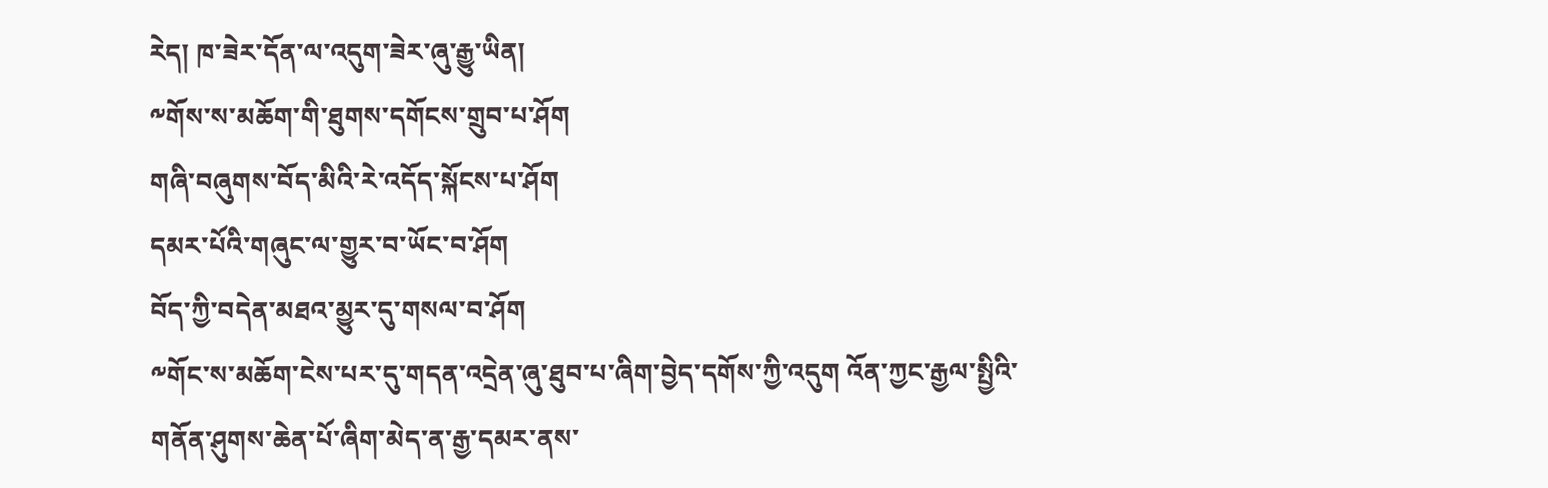རེད། ཁ་ཟེར་དོན་ལ་འདུག་ཟེར་ཞུ་རྒྱུ་ཡིན།
༸གོས་ས་མཆོག་གི་ཐུགས་དགོངས་གྲུབ་པ་ཤོག
གཞི་བཞུགས་བོད་མིའི་རེ་འདོད་སྐོངས་པ་ཤོག
དམར་པོའི་གཞུང་ལ་གྱུར་བ་ཡོང་བ་ཤོག
བོད་ཀྱི་བདེན་མཐའ་མྱུར་དུ་གསལ་བ་ཤོག
༸གོང་ས་མཆོག་ངེས་པར་དུ་གདན་འདྲེན་ཞུ་ཐུབ་པ་ཞིག་བྱེད་དགོས་ཀྱི་འདུག འོན་ཀྱང་རྒྱལ་སྤྱིའི་གནོན་ཤུགས་ཆེན་པོ་ཞིག་མེད་ན་རྒྱ་དམར་ནས་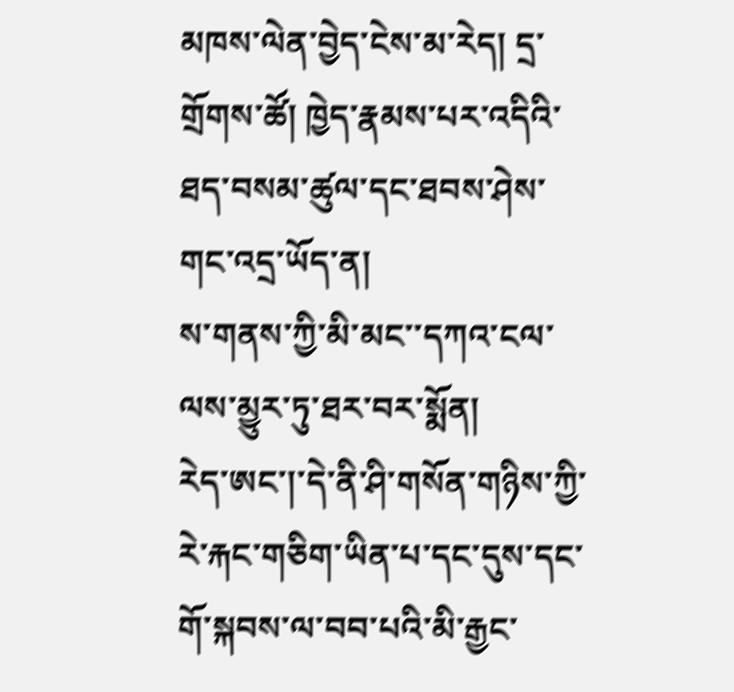མཁས་ལེན་བྱེད་ངེས་མ་རེད། དྲ་གྲོགས་ཚོ། ཁྱེད་རྣམས་པར་འདིའི་ཐད་བསམ་ཚུལ་དང་ཐབས་ཤེས་གང་འདྲ་ཡོད་ན།
ས་གནས་ཀྱི་མི་མང་་དཀའ་ངལ་ལས་མྱུར་ཏུ་ཐར་བར་སྨོན།
རེད་ཨང་།་དེ་ནི་ཤི་གསོན་གཉིས་ཀྱི་རེ་རྐང་གཅིག་ཡིན་པ་དང་དུས་དང་གོ་སྐབས་ལ་བབ་པའི་མི་རྒྱང་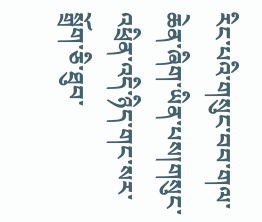རིང་པའི་གསུང་བབ་གལ་ཆེན་ཞིག་ཡིན་པས།གསུང་འཕྲིན་འདི་ཉིད་གང་སར་སྒྲོག་ཅི་ཐུབ་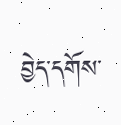བྱེད་དགོས་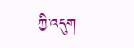ཀྱི་འདུག